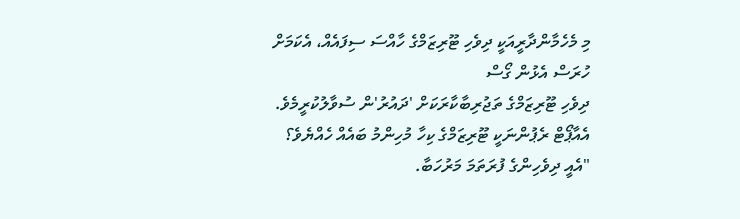މި މެހެމާންދާރީއަކީ ދިވެހި ޓޫރިޒަމްގެ ހާއްސަ ސިފައެއް، އެކަމަށް ހުރަސް އެޅުން ގޯސް
ދިވެހި ޓޫރިޒަމްގެ ތަޖުރިބާކާރަކަށް 'ދައުރު'ން ސުވާލުކުރީމެވެ.
އެއާޕޯޓް ރެޕުންނަކީ ޓޫރިޒަމްގެ ކިހާ މުހިންމު ބައެއް ހެއްޔެވެ؟
"އެއީ ދިވެހިންގެ ފުރަތަމަ މަރުހަބާ.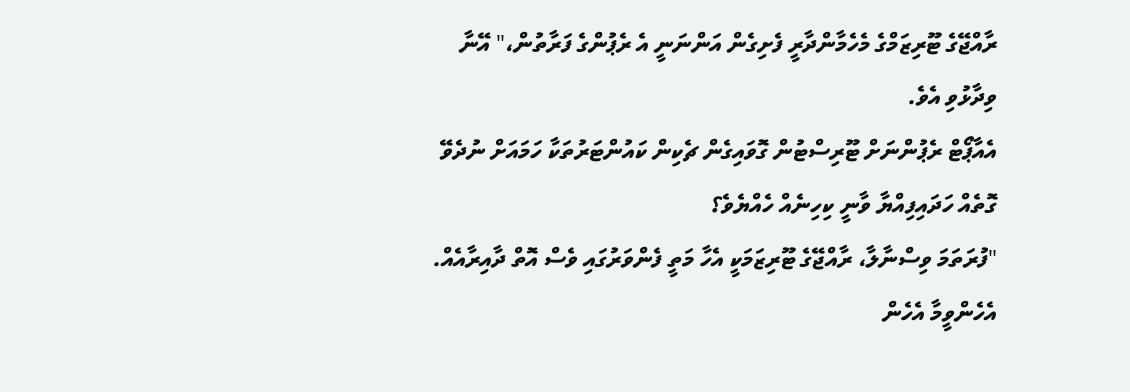ރާއްޖޭގެ ޓޫރިޒަމްގެ މެހެމާންދާރީ ފެށިގެން އަންނަނީ އެ ރެޕުންގެ ފަރާތުން،" އޭނާ ވިދާޅުވި އެވެ.
އެއާޕޯޓް ރެޕުންނަށް ޓޫރިސްޓުން ގޮވައިގެން ޗެކިން ކައުންޓަރުތަކާ ހަމައަށް ނުދެވޭ ގޮތެއް ހަދައިފިއްޔާ ވާނީ ކިހިނެއް ހެއްޔެވެ؟
"ފުރަތަމަ ވިސްނާލާ، ރާއްޖޭގެ ޓޫރިޒަމަކީ އެހާ މަތީ ފެންވަރުގައި ވެސް އޮތް ދާއިރާއެއް. އެހެންވީމާ އެހެން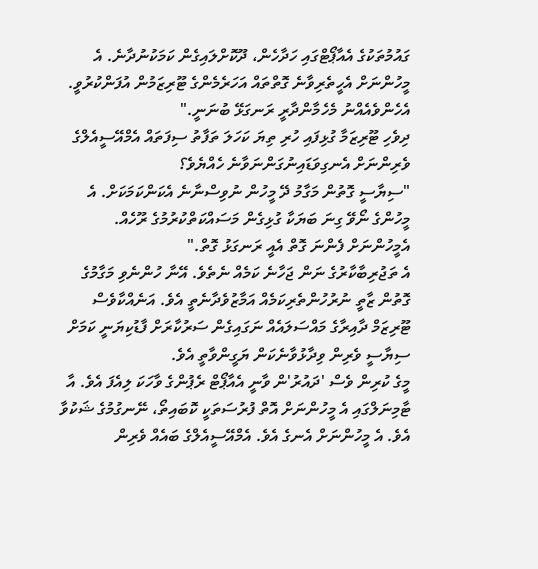ގައުމުތަކުގެ އެއާޕޯޓްގައި ހަދާހެން، ދޫކޮށްލައިގެން ކަމަކުނުދާނެ. އެ މީހުންނަށް އެހީތެރިވާނެ ގޮތްތައް އަހަރެމެންގެ ޓޫރިޒަމުން އުފަންކުރުވީ. އެހެންވެއެއްނު މެހެމާންދާރީ ރަނގަޅޭ ބުނަނީ."
ދިވެހި ޓޫރިޒަމާ ގުޅިފައި ހުރި ތިޔަ ކަހަލަ ތަފާތު ސިފަތައް އެމްއޭސީއެލްގެ ވެރިންނަށް އެނގިވަޑައިނުގަންނަވާނެ ހެއްޔެވެ؟
"ސިޔާސީ ގޮތުން މަގާމު ދޭ މީހުން ނުވިސްނާނެ އެކަންކަމަކަށް. އެ މީހުންގެ ނޯވޭ ގިނަ ބަޔަކާ ގުޅިގެން މަސައްކަތްކުރުމުގެ ރޫހެއް. އެމީހުންނަށް ފެންނަ ގޮތް އެއީ ރަނގަޅު ގޮތް."
އެ ތަޖުރިބާކާރުގެ ނަން ޖަހާނެ ކަމެއް ނެތެވެ. އޭނާ ހުންނެވި މަގާމުގެ ގޮތުން ޒާތީ ނުރުހުންތެރިކަމެއް އަމާޒުވެދާނެތީ އެވެ. އަނެއްކާވެސް ޓޫރިޒަމް ދާއިރާގެ މައްސަލައެއް ނަގައިގެން ސަރުކާރަށް ފާޑުކިޔަނީ ކަމަށް ސިޔާސީ ވެރިން ވިދާޅުވާނެކަން ޔަގީންވާތީ އެވެ.
މީގެ ކުރިން ވެސް 'ދައުރު'ން ވާނީ އެއާޕޯޓް ރެޕުންގެ ވާހަކަ ލިއެފަ އެވެ. އާ ޓާމިނަލްގައި އެ މީހުންނަށް އޮތް ފުރުސަތަކީ ކޮބައިތޯ، ނޭނގުމުގެ ޝަކުވާ އެވެ. އެ މީހުންނަށް އެނގެ އެވެ. އެމްއޭސީއެލްގެ ބައެއް ވެރިން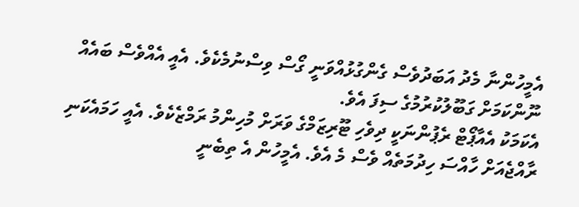އެމީހުންނާ މެދު އަބަދުވެސް ގެންގުޅުއްވަނީ ގޯސް ވިސްނުމެކެވެ. އެއީ އެއްވެސް ބައެއް ނޫންކަމަށް ގަބޫލުކުރުމުގެ ސިފަ އެވެ.
އެކަމަކު އެއާޕޯޓް ރެޕުންނަކީ ދިވެހި ޓޫރިޒަމްގެ ވަރަށް މުހިންމު ރަމްޒެކެވެ. އެއީ ހަމައެކަނި ރާއްޖެއަށް ހާއްސަ ހިދުމަތެއް ވެސް މެ އެވެ. އެމީހުން އެ ތިބެނީ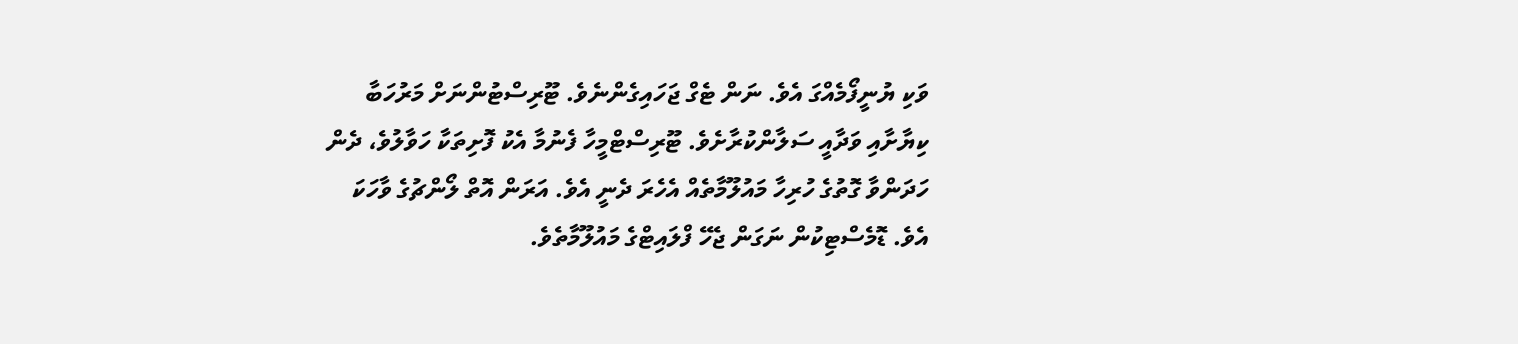ވަކި ޔުނީފޯމެއްގަ އެވެ. ނަން ޓެގް ޖަހައިގެންނެވެ. ޓޫރިސްޓުންނަށް މަރުހަބާ ކިޔާށާއި ވަދާއީ ސަލާންކުރާށެވެ. ޓޫރިސްޓްމީހާ ފެނުމާ އެކު ފޮށިތަކާ ހަވާލުވެ، ދެން ހަދަންވާ ގޮތުގެ ހުރިހާ މައުލޫމާތެއް އެހެރަ ދެނީ އެވެ. އަރަން އޮތް ލޯންޗުގެ ވާހަކަ އެވެ. ޑޮމެސްޓިކުން ނަގަން ޖެހޭ ފްލައިޓްގެ މައުލޫމާތެވެ.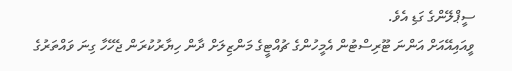ސީޕްލޭންގެ ގަޑި އެވެ.
ވީއައިއޭއަށް އަންނަ ޓޫރިސްޓުން އެމީހުންގެ ޗުއްޓީގެ މަންޒިލަށް ދާން ހިޔާރުކުރަން ޖެހޭހާ ގިނަ ވައްތަރުގެ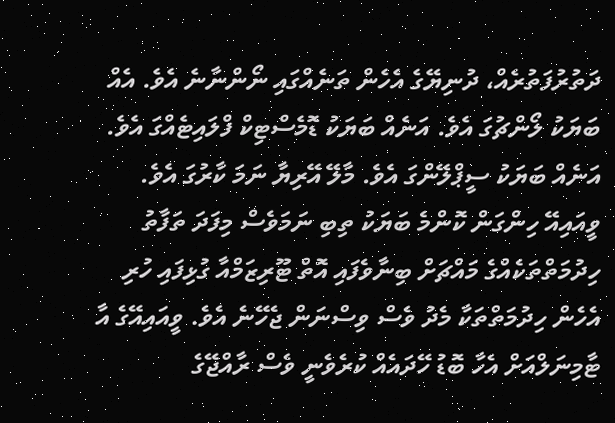ދަތުރުފަތުރެއް، ދުނިޔޭގެ އެހެން ތަނެއްގައި ނޯންނާނެ އެވެ. އެއް ބަޔަކު ލޯންޗުގަ އެވެ. އަނެއް ބަޔަކު ޑޮމެސްޓިކް ފްލައިޓެއްގަ އެވެ. އަނެއް ބަޔަކު ސީޕްލޭންގަ އެވެ. މާލޭ އޭރިޔާ ނަމަ ކާރުގަ އެވެ.
ވީއައިއޭ ހިންގަން ކޮންމެ ބަޔަކު ތިބި ނަމަވެސް މިފަދަ ތަފާތު ހިދުމަތްތަކެއްގެ މައްޗަށް ބިނާވެފައި އޮތް ޓޫރިޒަމްއާ ގުޅިފައި ހުރި އެހެން ހިދުމަތްތަކާ މެދު ވެސް ވިސްނަން ޖެހޭނެ އެވެ. ވީއައިއޭގެ އާ ޓާމިނަލްއަށް އެހާ ބޮޑު ހޭދައެއް ކުރެވެނީ ވެސް ރާއްޖޭގެ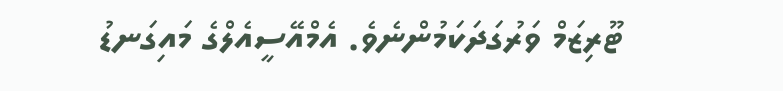ޓޫރިޒަމް ވަރުގަދަކަމުންނެވެ. އެމްއޭސީއެލްގެ މައިގަނޑު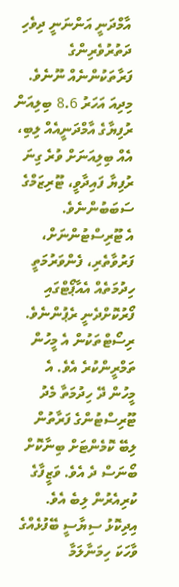އާމްދަނީ އަންނަނީ ދިވެހި ދަތުރުވެރިންގެ ފަރާތަކުންނެއް ނޫނެވެ. މިދިއަ އަހަރު 8.6 ބިލިއަން ރުފިޔާގެ އާމްދަނީއެއް ލިބި، އެއް ބިލިއަނަށް ވުރެ ގިނަ ރުފިޔާ ފައިދާވީ، ޓޫރިޒަމްގެ ސަބަބުންނެވެ.
އެ ޓޫރިސްޓުންނަށް، ފަރުވާތެރި، ފެންވަރުމަތީ ހިދުމަތެއް އެއާޕޯޓްގައި ފޯރުކޮށްދެނީ ރެޕުންނެވެ. ރިސޯޓްތަކުން އެ މީހުން ތަމްރީންކުރެ އެވެ. އެ މީހުން ދޭ ހިދުމަތާ މެދު ޓޫރިސްޓުންގެ ފަރާތުން ލިބޭ ކޮމެންޓަށް ބިނާކޮށް ބޯނަސް ދެ އެވެ. ވަޒީފާގެ ކުރިއެރުން ލިބެ އެވެ.
އިދިކޮޅު ސިޔާސީ ބޭފުޅެއްގެ ވާހަކަ ހިމަނާލަމާ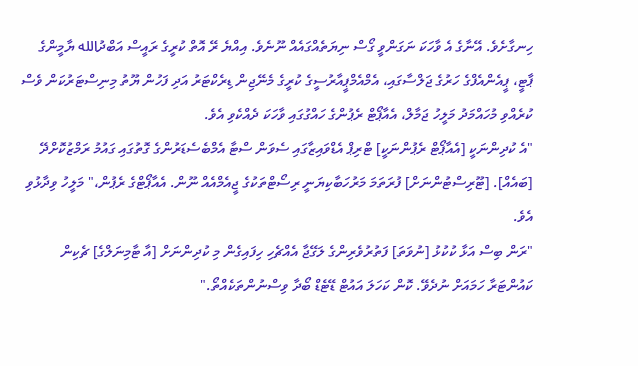ހިނގާށެވެ. އޭނާގެ އެ ވާހަކަ ނަގަންވީ ގޯސް ނިޔަތެއްގައެއް ނޫނެވެ. އިއްޔެ ރޭ އޮތް ކުރީގެ ރައީސް އަބްދުالله ޔާމީންގެ ޕާޓީ، ޕީއެންއެފްގެ ހަރުގެ ޖަލްސާގައި، އެމްއެމްޕީއާރުސީގެ ކުރީގެ މެނޭޖިން ޑިރެކްޓަރު އަދި ފަހުން ޔޫތު މިނިސްޓަރުކަން ވެސް ކުރެއްވި މުހައްމަދު މަލީހު ޖަމާލް، އެއާޕޯޓް ރެޕުންގެ ހައްގުގައި ވާހަކަ ދެއްކެވި އެވެ.
"އެ ކުދިންނަކީ [އެއާޕޯޓް ރެޕުންނަކީ] ޓްރިޕް އެޑްވައިޒާގައި ސެވަން ސްޓާ އެމްބެސެޑަރުންގެ ގޮތުގައި ގައުމު ރަމްޒުކޮށްދޭ [ބައެއް]. [ޓޫރިސްޓުންނަށް] ފުރަތަމަ މަރުހަބާކިޔަނީ ރިސޯޓްތަކުގެ ޖީއެމްއެއް ނޫން. އެއާޕޯޓްގެ ރެޕުން،" މަލީހު ވިދާޅުވި އެވެ.
"ރަން ބިސް އަޅާ ކުކުޅު [ނުވަތަ] ފަތުރުވެރިންގެ ލަގޭޖާ އެއްޗެހި ހިފައިގެން މި ކުދިންނަށް [އާ ޓާމިނަލްގެ] ޗެކިން ކައުންޓަރާ ހަމައަށް ނުދެވޭ. ކޮން ކަހަލަ އައުޓް ޑޭޓެޑް ބޯދާ ވިސްނުންތަކެއްތޯ."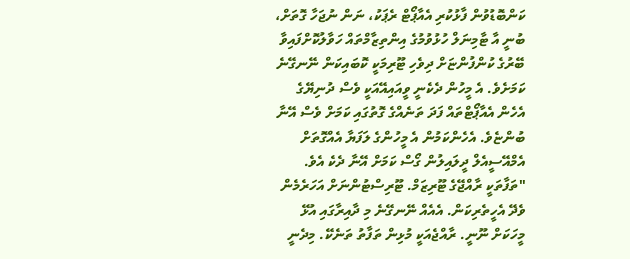ކަންބޮޑުވުން ފާޅުކުރި އެއާޕޯޓް ރެޕަކު، ނަން ނުޖަހާ ގޮތަށް، ބުނީ އާ ޓާމިނަލް ހުޅުވުމުގެ އިންތިޒާމްތައް ހަވާލުކޮށްފައިވާ ބޭރުގެ ކުންފުންޏަށް ދިވެހި ޓޫރިމަކީ ކޮބައިކަން ނޭނގޭނެ ކަމަށެވެ. އެ މީހުން ދެކެނީ ވީއައިއޭއަކީ ވެސް ދުނިޔޭގެ އެހެން އެއާޕޯޓްތައް ފަދަ ތަނެއްގެ ގޮތުގައި ކަމަށް ވެސް އޭނާ ބުންޏެވެ. އެހެންކަމުން އެ މީހުންގެ ލަފަޔާ އެއްގޮތަށް އެމްއޭސީއެލް ދީލައިލުން ގޯސް ކަމަށް އޭނާ ދެކެ އެވެ.
"ތަފާތަކީ ރާއްޖޭގެ ޓޫރިޒަމް. ޓޫރިސްޓުންނަށް އަހަރެމެން ވެދޭ އެހީތެރިކަން. އެއެއް ނޭނގޭނެ މި ދާއިރާގައި އުޅޭ މީހަކަށް ނޫނީ. ރާއްޖެއަކީ މުޅިން ތަފާތު ތަނެކޭ. މިދެނީ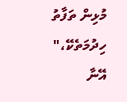މުޅިން ތަފާތު ހިދުމަތެކޭ،" އޭނާ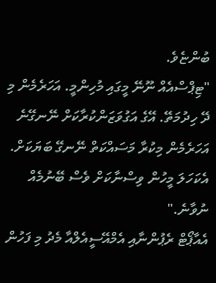ބުންޏެވެ.
"ޓިޕްސްއެއް ނޫނޭ މީގައި މުހިންމީ. އަހަރެމެން މި ދޭ ހިދުމަތޭ. އޭގެ އަގުވަޒަންކުރާކަށް ނޭނގޭނެ އަހަރެމެން މިކުރާ މަސައްކަތް ނޭނގޭ ބަޔަކަށް. އެކަހަލަ މީހުން ވިސްނާކަށް ވެސް ބޭނުމެއް ނުވާނެ."
އެއާޕޯޓް ރެޕުންނާއި އެމްއޭސީއެލްއާ މެދު މި ފަހުން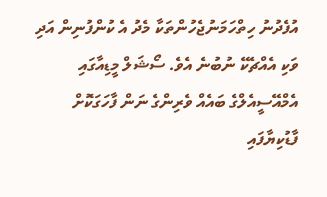އުފެދުނު ހިތްހަމަނުޖެހުންތަކާ މެދު އެ ކުންފުނިން އަދި ވަކި އެއްޗެކޭ ނުބުނެ އެވެ. ސޯޝަލް މީޑިއާގައި އެމްއޭސީއެލްގެ ބައެއް ވެރިންގެ ނަން ފާހަގަކޮށް ފާޑުކިޔާފައި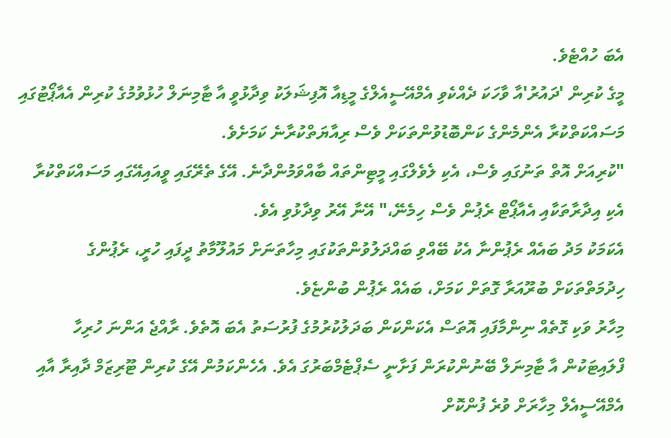އެބަ ހުއްޓެވެ.
މީގެ ކުރިން 'ދައުރު'އާ ވާހަކަ ދެއްކެވި އެމްއޭސީއެލްގެ މީޑިއާ އޮފިޝަލަކު ވިދާޅުވީ އާ ޓާމިނަލް ހުޅުވުމުގެ ކުރިން އެއާޕޯޓުގައި މަސައްކަތްކުރާ އެންމެންގެ ކަންބޮޑުވުންތަކަށް ވެސް ރިއާޔަތްކުރާނެ ކަމަށެވެ.
"ކުރިއަށް އޮތް ތަނުގައި ވެސް، އެކި ލެވެލްގައި މީޓިންތައް ބާއްވަމުންދާނެ. އޭގެ ތެރޭގައި ވީއައިއޭގައި މަސައްކަތްކުރާ އެކި އިދާރާތަކާއި އެއާޕޯޓް ރެޕުން ވެސް ހިމެނޭ،" އޭނާ އޭރު ވިދާޅުވި އެވެ.
އެކަމަކު މަދު ބައެއް ރެޕުންނާ އެކު ބޭއްވި ބައްދަލުވުންތަކުގައި މިހާތަނަށް މައުލޫމާތު ދީފައި ހުރީ، ރެޕުންގެ ހިދުމަތްތަކަށް ބުރޫއަރާ ގޮތަށް ކަމަށް، ބައެއް ރެޕުން ބުންޏެވެ.
މިހާރު ވަކި ގޮތެއް ނިންމާފައި އޮތަސް އެކަންކަން ބަދަލުކުރުމުގެ ފުރުސަތު އެބަ އޮތެވެ. ރާއްޖެ އަންނަ ހުރިހާ ފްލައިޓަކުން އާ ޓާމިނަލް ބޭނުންކުރަން ފަށާނީ ސެޕްޓެމްބަރުގަ އެވެ. އެހެންކަމުން އޭގެ ކުރިން ޓޫރިޒަމް ދާއިރާ އާއި އެމްއޭސީއެލް މިހާރަށް ވުރެ ފުންކޮށް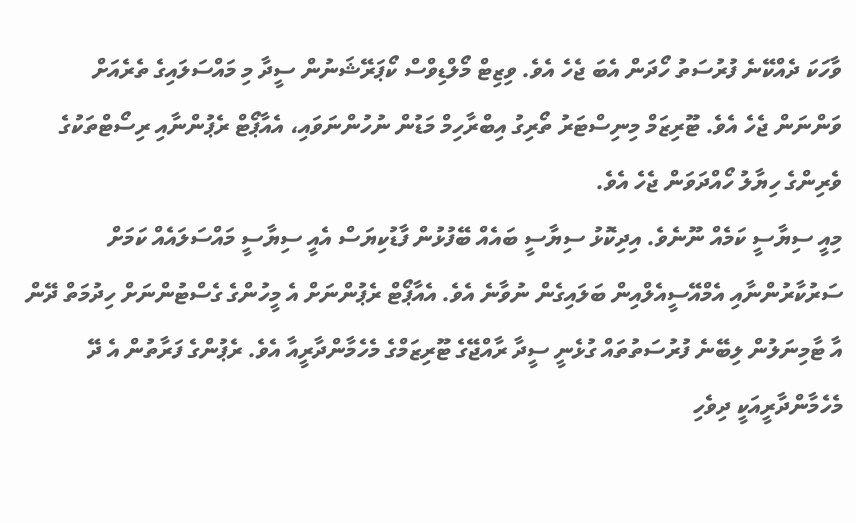ވާހަކަ ދެއްކޭނެ ފުރުސަތު ހޯދަން އެބަ ޖެހެ އެވެ. ވިޒިޓް މޯލްޑިވްސް ކޯޕަރޭޝަނުން ސީދާ މި މައްސަލައިގެ ތެރެއަށް ވަންނަން ޖެހެ އެވެ. ޓޫރިޒަމް މިނިސްޓަރު ތޯރިގު އިބްރާހިމް މަޑުން ނުހުންނަވައި، އެއާޕޯޓް ރެޕުންނާއި ރިސޯޓްތަކުގެ ވެރިންގެ ހިޔާލު ހޯއްދަވަން ޖެހެ އެވެ.
މިއީ ސިޔާސީ ކަމެއް ނޫނެވެ. އިދިކޮޅު ސިޔާސީ ބައެއް ބޭފުޅުން ފާޑުކިޔަސް އެއީ ސިޔާސީ މައްސަލައެއް ކަމަށް ސަރުކާރުންނާއި އެމްއޭސީއެލްއިން ބަލައިގެން ނުވާނެ އެވެ. އެއާޕޯޓް ރެޕުންނަށް އެ މީހުންގެ ގެސްޓުންނަށް ހިދުމަތް ދޭން އާ ޓާމިނަލުން ލިބޭނެ ފުރުސަތުތައް ގުޅެނީ ސީދާ ރާއްޖޭގެ ޓޫރިޒަމްގެ މެހެމާންދާރީއާ އެވެ. ރެޕުންގެ ފަރާތުން އެ ދޭ މެހެމާންދާރީއަކީ ދިވެހި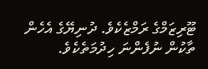ޓޫރިޒަމްގެ ރަމްޒެކެވެ. ދުނިޔޭގެ އެހެން ތާކުން ނުފެންނަ ހިދުމަތެކެވެ.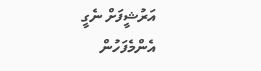އަރުޝީފަށް ނެގީ
އެންމެފަހުން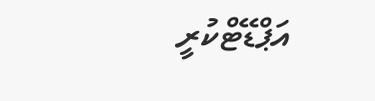އަޕްޑޭޓްކުރީ